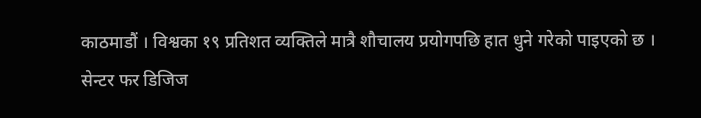काठमाडौं । विश्वका १९ प्रतिशत व्यक्तिले मात्रै शौचालय प्रयोगपछि हात धुने गरेको पाइएको छ ।
सेन्टर फर डिजिज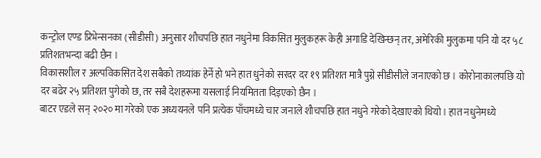कन्ट्रोल एण्ड प्रिभेन्सनका (सीडीसी) अनुसार शौचपछि हात नधुनेमा विकसित मुलुकहरू केही अगाडि देखिन्छन् तर, अमेरिकी मुलुकमा पनि यो दर ५८ प्रतिशतभन्दा बढी छैन ।
विकासशील र अल्पविकसित देश सबैको तथ्यांक हेर्ने हो भने हात धुनेको सरदर दर १९ प्रतिशत मात्रै पुग्ने सीडीसीले जनाएको छ । कोरोनाकालपछि यो दर बढेर २५ प्रतिशत पुगेको छ, तर सबै देशहरूमा यसलाई नियमितता दिइएको छैन ।
बाटर एडले सन् २०२० मा गरेको एक अध्ययनले पनि प्रत्येक पाँचमध्ये चार जनाले शौचपछि हात नधुने गरेको देखाएको थियो । हात नधुनेमध्ये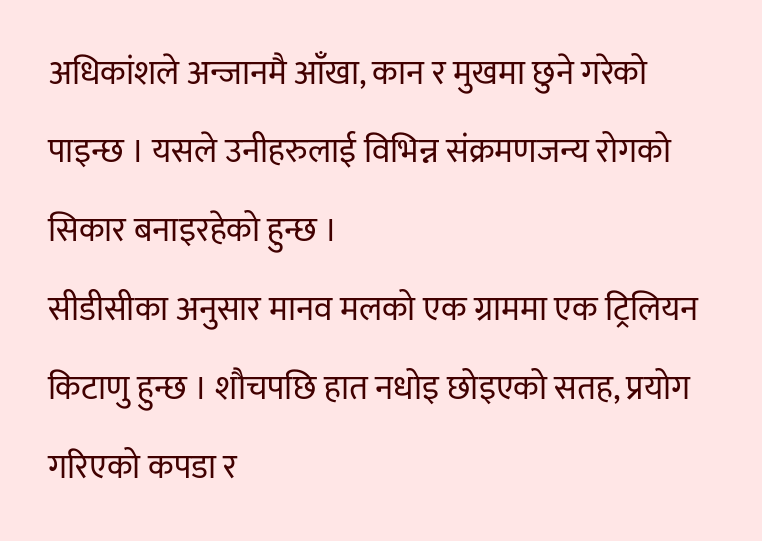अधिकांशले अन्जानमै आँखा, कान र मुखमा छुने गरेको पाइन्छ । यसले उनीहरुलाई विभिन्न संक्रमणजन्य रोगको सिकार बनाइरहेको हुन्छ ।
सीडीसीका अनुसार मानव मलको एक ग्राममा एक ट्रिलियन किटाणु हुन्छ । शौचपछि हात नधोइ छोइएको सतह, प्रयोग गरिएको कपडा र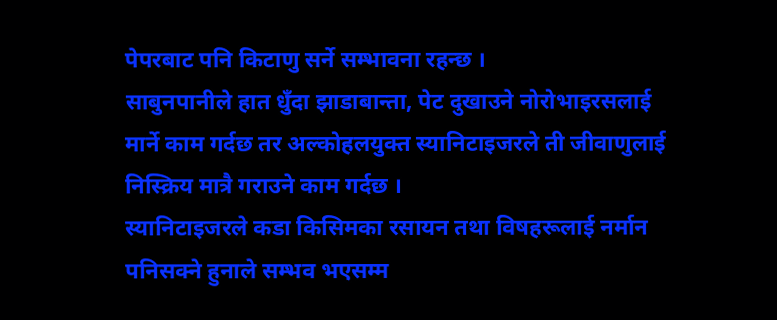पेपरबाट पनि किटाणु सर्ने सम्भावना रहन्छ ।
साबुनपानीले हात धुँदा झाडाबान्ता, पेट दुखाउने नोरोभाइरसलाई मार्ने काम गर्दछ तर अल्कोहलयुक्त स्यानिटाइजरले ती जीवाणुलाई निस्क्रिय मात्रै गराउने काम गर्दछ ।
स्यानिटाइजरले कडा किसिमका रसायन तथा विषहरूलाई नर्मान पनिसक्ने हुनाले सम्भव भएसम्म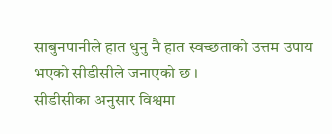साबुनपानीले हात धुनु नै हात स्वच्छताको उत्तम उपाय भएको सीडीसीले जनाएको छ ।
सीडीसीका अनुसार विश्वमा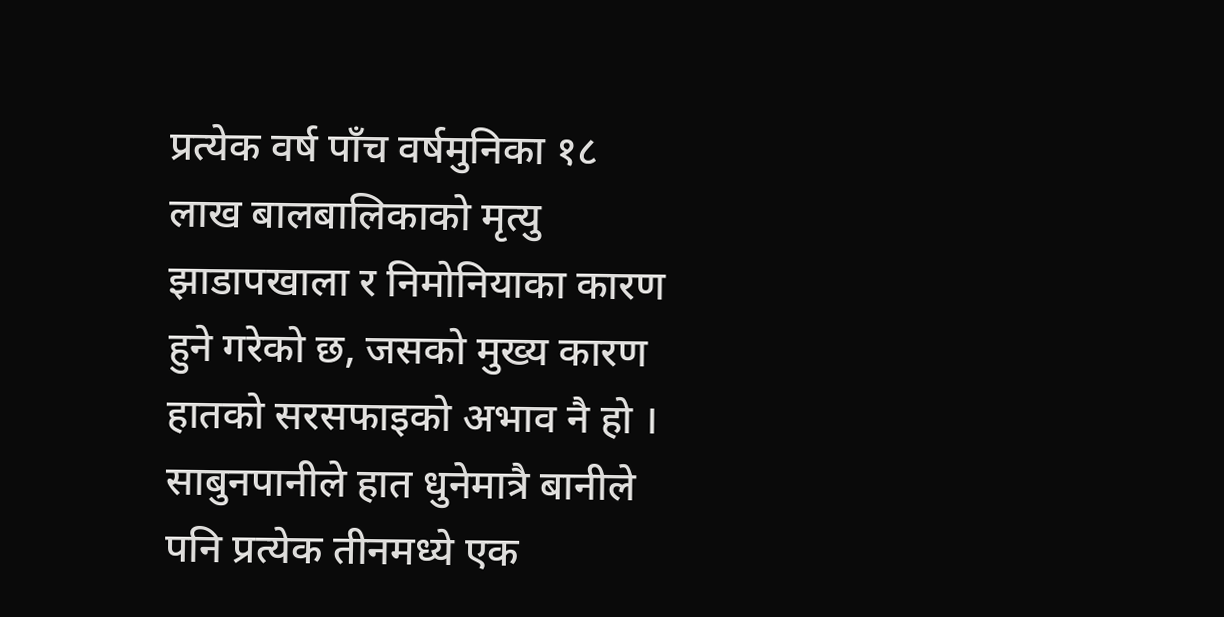प्रत्येक वर्ष पाँच वर्षमुनिका १८ लाख बालबालिकाको मृत्यु झाडापखाला र निमोनियाका कारण हुने गरेको छ, जसको मुख्य कारण हातको सरसफाइको अभाव नै हो ।
साबुनपानीले हात धुनेमात्रै बानीले पनि प्रत्येक तीनमध्ये एक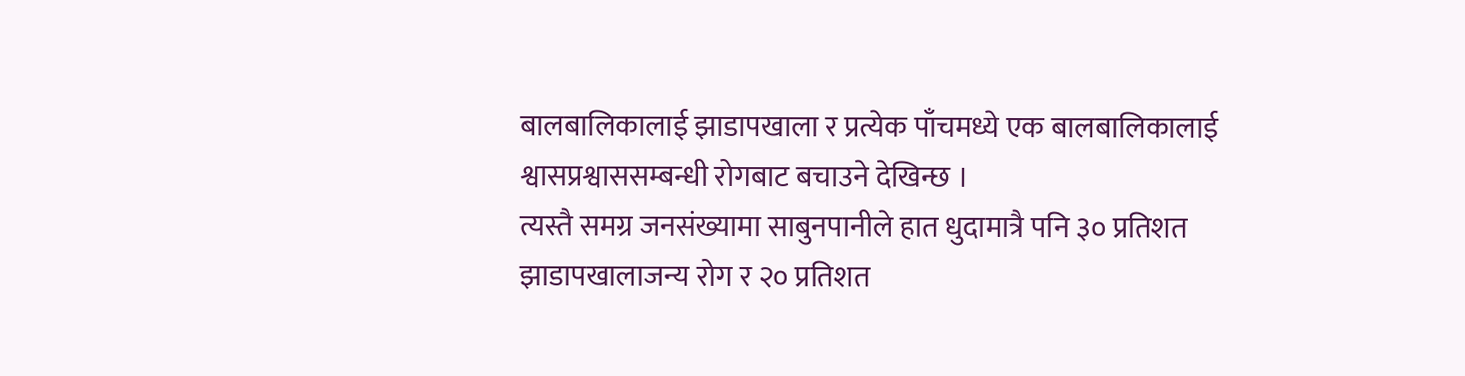बालबालिकालाई झाडापखाला र प्रत्येक पाँचमध्ये एक बालबालिकालाई श्वासप्रश्वाससम्बन्धी रोगबाट बचाउने देखिन्छ ।
त्यस्तै समग्र जनसंख्यामा साबुनपानीले हात धुदामात्रै पनि ३० प्रतिशत झाडापखालाजन्य रोग र २० प्रतिशत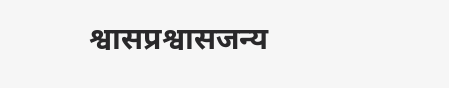श्वासप्रश्वासजन्य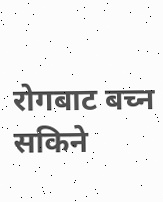रोगबाट बच्न सकिने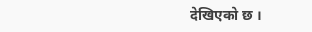देखिएको छ ।